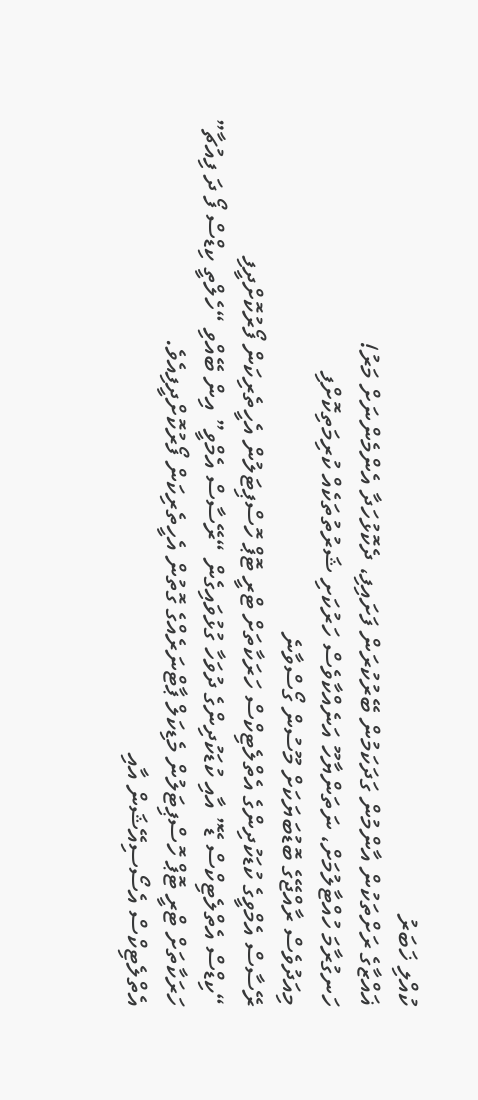ކުއްލި ޚަބަރު
ޣައްޒާގެ ރަށްތަކުން އާންމުން ގަދަކަމުން ބޭރުކުރަން ފަށައިފި، ދެކޮޅުހަދާ އެންމެންނަށް މަރު!
ހަނގުރާމަ ހުއްޓާލުމަށް، ނަތަންޔާހޫ އަނެއްކާވެސް ހަރުކަށި ޝަރުތުތަކެއް ކުރިމަތިކޮށްފި
މިއަދުވެސް ރާއްޖޭގެ ބޮޑުބަޔަކަށް މޫސުން ގޯސްވާނެ
ރޭސާސް އެމްވީގެ ކުޑަކުދިންގެ އެތްލެޓިކްސް ހަރަކާތަށް ޓްރީ ޓޮޕް ހޮސްޕިޓަލުން އެހީތެރިކަން ފޯރުކޮށްދީފި
“ކިޑްސް އެތްލެޓިކްސް ޑޭ” އާއި ކުޑަކުދިންގެ ދުވަހާ ގުޅުވައިގެން “ރޭސާސް އެމްވީ” އިން ބޭއްވި “ހެލްތީ ކިޑްސް ފޯ ދަ ފިއުޗާ” ހަރަކާތަށް ޓްރީ ޓޮޕް ހޮސްޕިޓަލުން މެޑިކަލް ޕާޓްނަރެއްގެ ގޮތުން އެހީތެރިކަން ފޯރުކޮށްދީފިއެވެ.
އެތްލެޓިކްސް އެސޯސިއޭޝަން އާއި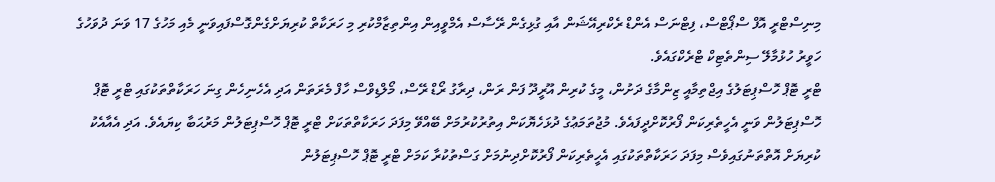މިނިސްޓްރީ އޮފް ސްޕޯޓްސް، ފިޓްނަސް އެންޑް ރެކްރިއޭޝަން އާއި ގުޅިގެން ރޭސާސް އެމްވީއިން އިންތިޒާމްކުރި މި ހަރަކާތް ކުރިޔަށްގެންގޮސްފައިވަނީ މެއި މަހުގެ 17 ވަނަ ދުވަހުގެ ހަވީރު ހުޅުމާލޭ ސިންތެޓިކް ޓްރެކްގައެވެ.
ޓްރީ ޓޮޕް ހޮސްޕިޓަލުގެ އިޖްތިމާއީ ޒިންމާގެ ދަށުން، މީގެ ކުރިން އޫރީދޫ ފަން ރަން، ދިރާގު ރޯޑް ރޭސް، މޯލްޑިވްސް ހާފް މެރަތަން އަދި އެހެނިހެން ގިނަ ހަރަކާތްތަކުގައި ޓްރީ ޓޮޕް ހޮސްޕިޓަލުން ވަނީ އެހީތެރިކަން ފޯރުކޮށްދީފައެވެ. މުޖުތަމަޢުގެ ދުޅަހެޔޮކަން އިތުރުކުރުމަށް ބޭއްވޭ މިފަދަ ހަރަކާތްތަކަށް ޓްރީ ޓޮޕް ހޮސްޕިޓަލުން މަރުޙަބާ ކިޔައެވެ. އަދި އެއާއެކު ކުރިޔަށް އޮތްތަނުގައިވެސް މިފަދަ ހަރަކާތްތަކުގައި އެހީތެރިކަން ފޯރުކޮށްދިނުމަށް ގަސްތުކުރާ ކަމަށް ޓްރީ ޓޮޕް ހޮސްޕިޓަލުން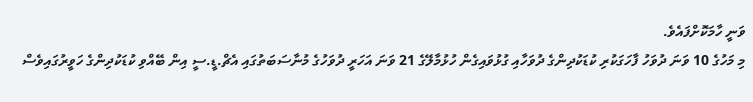ވަނީ ހާމަކޮށްފައެވެ.
މި މަހުގެ 10 ވަނަ ދުވަހު ފާހަގަކުރި ކުޑަކުދިންގެ ދުވަހާއި ގުޅުވައިގެން ހުޅުމާލޭގެ 21 ވަނަ އަހަރީ ދުވަހުގެ މުނާސަބަތުގައި އެޗް.ޑީ.ސީ އިން ބޭއްވި ކުޑަކުދިންގެ ހަވީރުގައިވެސް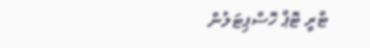ޓްރީ ޓޮޕް ހޮސްޕިޓަލުން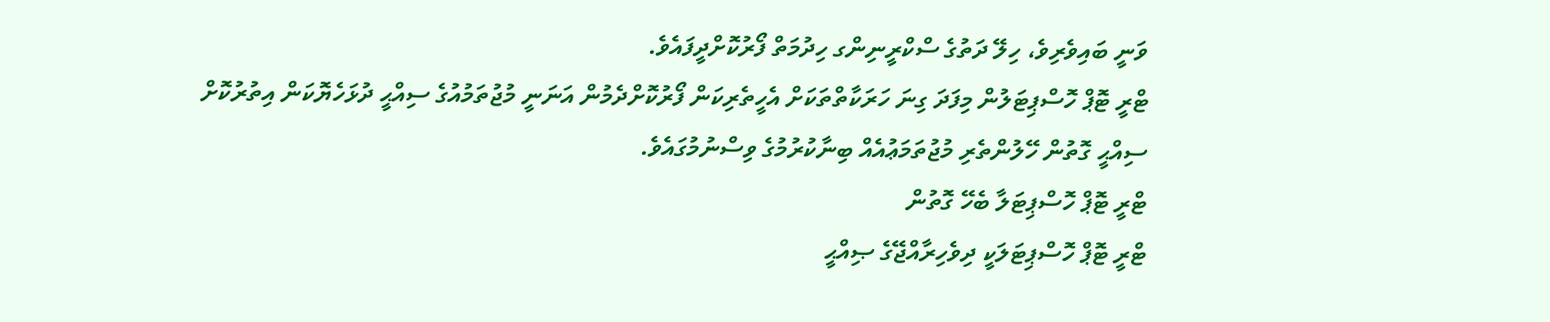ވަނީ ބައިވެރިވެ، ހިލޭ ދަތުގެ ސްކްރީނިންގ ހިދުމަތް ފޯރުކޮށްދީފައެވެ.
ޓްރީ ޓޮޕް ހޮސްޕިޓަލުން މިފަދަ ގިނަ ހަރަކާތްތަކަށް އެހީތެރިކަން ފޯރުކޮށްދެމުން އަނަނީ މުޖުތަމުއުގެ ސިއްޙީ ދުޅަހެޔޮކަން އިތުރުކޮށް ސިއްޙީ ގޮތުން ހޭލުންތެރި މުޖުތަމަޢުއެއް ބިނާކުރުމުގެ ވިސްނުމުގައެވެ.
ޓްރީ ޓޮޕް ހޮސްޕިޓަލާ ބެހޭ ގޮތުން
ޓްރީ ޓޮޕް ހޮސްޕިޓަލަކީ ދިވެހިރާއްޖޭގެ ޞިއްޙީ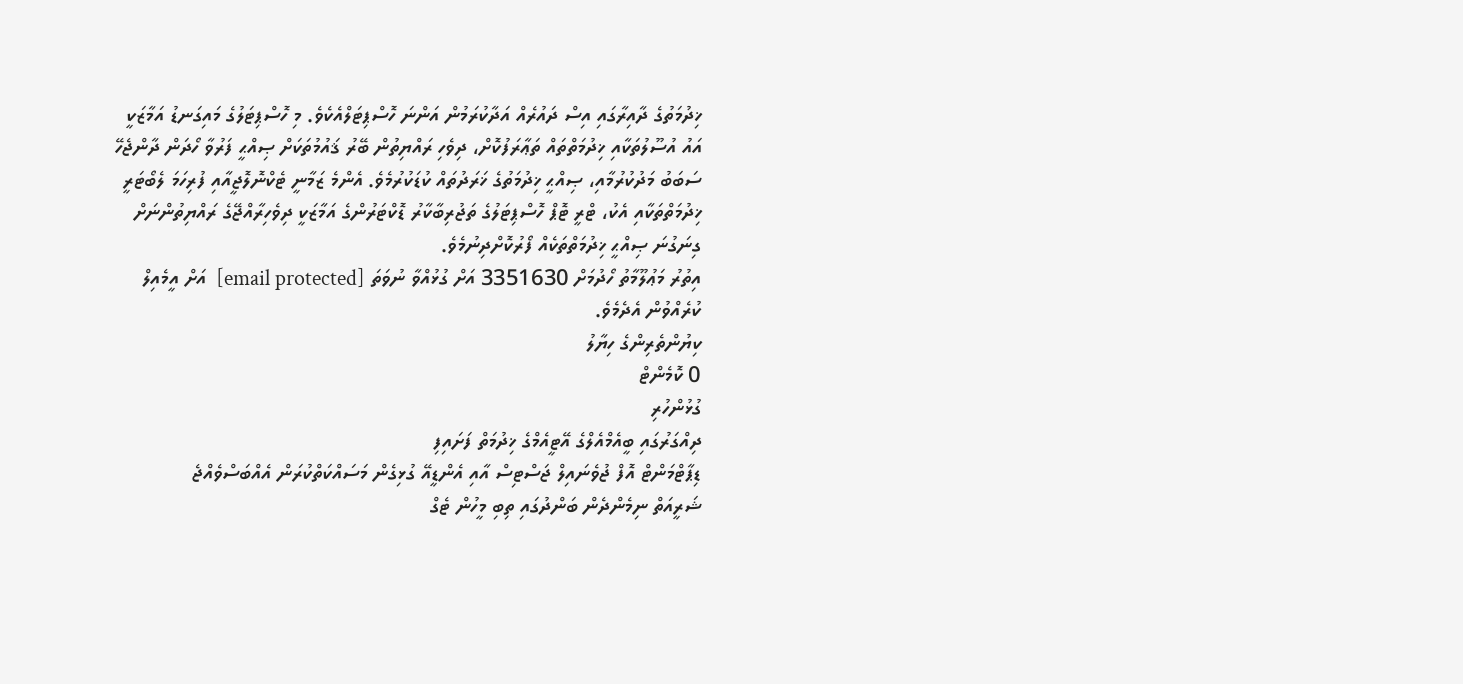ޚިދުމަތުގެ ދާއިރާގައި އިސް ދައުރެއް އަދާކުރަމުން އަންނަ ހޮސްޕިޓަލްއެކެވެ. މި ހޮސްޕިޓަލުގެ މައިގަނޑު އަމާޒަކީ އައު އުސޫލުތަކާއި ޚިދުމަތްތައް ތަޢާރަފުކޮށް، ދިވެހި ރައްޔިތުން ބޭރު ޤައުމުތަކަށް ޞިއްޙީ ފަރުވާ ހޯދަން ދާންޖެހޭ ސަބަބު މަދުކުރުމާއި، ޞިއްޙީ ޚިދުމަތުގެ ޚަރަދުތައް ކުޑަކުރުމެވެ. އެންމެ ޒަމާނީ ޓެކްނޮލޮޖީއާއި ފުރިހަމަ ލެބޯޓަރީ ޚިދުމަތްތަކާއި އެކު، ޓްރީ ޓޮޕް ހޮސްޕިޓަލުގެ ތަޖުރިބާކާރު ޑޮކްޓަރުންގެ އަމާޒަކީ ދިވެހިރާއްޖޭގެ ރައްޔިތުންނަށް ގިނަގުނަ ޞިއްޙީ ޚިދުމަތްތަކެއް ފޯރުކޮށްދިނުމެވެ.
އިތުރު މަޢުލޫމާތު ހޯދުމަށް 3351630 އަށް ގުޅުއްވާ ނުވަތަ [email protected]  އަށް އީމެއިލް ކުރެއްވުން އެދެމެވެ.
ކިޔުންތެރިންގެ ހިޔާލު
0 ކޮމެންޓް
ގުޅުންހުރި
ދިއްގަރުގައި ބީއެމްއެލްގެ އޭޓީއެމްގެ ޚިދުމަތް ފަށައިފި
ޑިޕާޓްމަންޓް އޮފް ޖުވެނައިލް ޖަސްޓިސް އާއި އެންޑީއޭ ގުޅިގެން މަސައްކަތްކުރަން އެއްބަސްވެއްޖެ
ޝަރީއަތް ނިމެންދެން ބަންދުގައި ތިބި މީހުން ޓެގް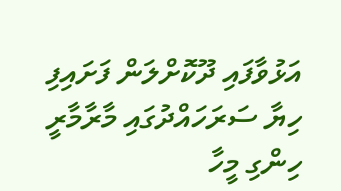އަޅުވާފައި ދޫކޮށްލަން ފަށައިފި
ހިޔާ ސަރަހައްދުގައި މާރާމާރީ ހިންގި މީހާ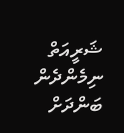ޝަރީއަތް ނިމެންދެން ބަންދަށް